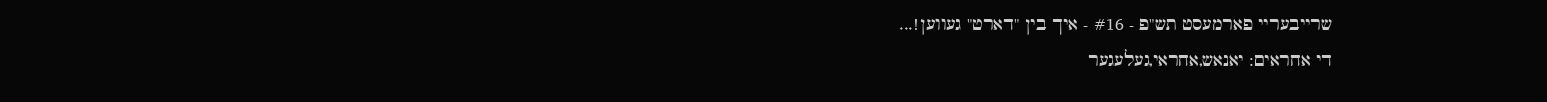שרייבעריי פארמעסט תש"פ - #16 - איך בין "דארט" געווען!...
די אחראים: יאנאש,אחראי,געלעגער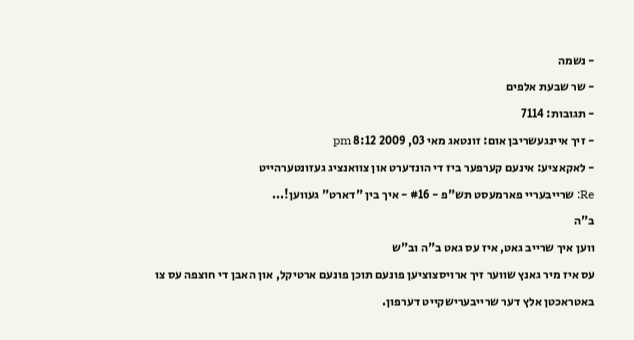- נשמה
- שר שבעת אלפים
- תגובות: 7114
- זיך איינגעשריבן אום: זונטאג מאי 03, 2009 8:12 pm
- לאקאציע: אינעם קערפער ביז די הונדערט און צוואנציג געזונטערהייט
Re: שרייבעריי פארמעסט תש"פ - #16 - איך בין "דארט" געווען!...
ב"ה
ווען איך שרייב גאט, איז עס גאט ב"ה וב"ש
עס איז מיר גאנץ שווער זיך ארויסצוציען פונעם תוכן פונעם ארטיקל, און האבן די חוצפה עס צו באטראכטן אלץ דער שרייבערישקייט דערפון.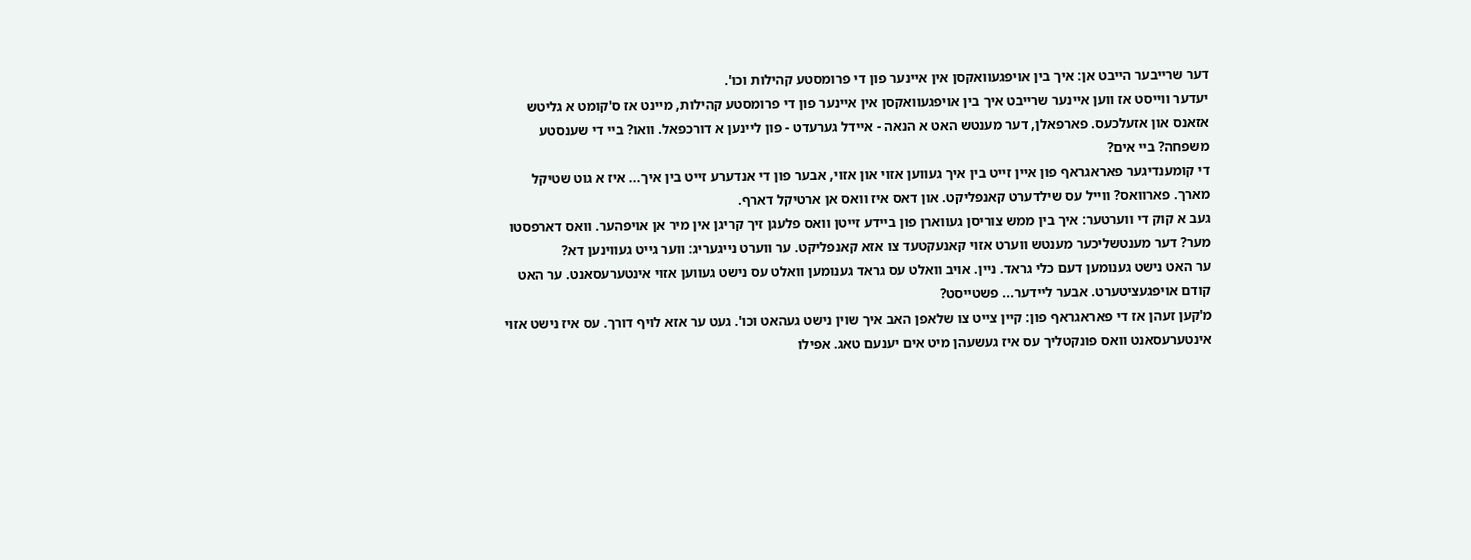דער שרייבער הייבט אן: איך בין אויפגעוואקסן אין איינער פון די פרומסטע קהילות וכו'.
יעדער ווייסט אז ווען איינער שרייבט איך בין אויפגעוואקסן אין איינער פון די פרומסטע קהילות, מיינט אז ס'קומט א גליטש אזאנס און אזעלכעס. פארפאלן, דער מענטש האט א הנאה - איידל גערעדט - פון ליינען א דורכפאל. וואו? ביי די שענסטע משפחה? ביי אים?
די קומענדיגער פאראגראף פון איין זייט בין איך געווען אזוי און אזוי, אבער פון די אנדערע זייט בין איך... איז א גוט שטיקל מארך. פארוואס? ווייל עס שילדערט קאנפליקט. און דאס איז וואס אן ארטיקל דארף.
געב א קוק די ווערטער: איך בין ממש צוריסן געווארן פון ביידע זייטן וואס פלעגן זיך קריגן אין מיר אן אויפהער. וואס דארפסטו מער? דער מענטשליכער מענטש ווערט אזוי קאנעקטעד צו אזא קאנפליקט. ער ווערט נייגעריג: ווער גייט געווינען דא?
ער האט נישט גענומען דעם כלי גראד. ניין. אויב וואלט עס גראד גענומען וואלט עס נישט געווען אזוי אינטערעסאנט. ער האט קודם אויפגעציטערט. אבער ליידער... פשטייסט?
מ'קען זעהן אז די פאראגראף פון: קיין צייט צו שלאפן האב איך שוין נישט געהאט וכו'. געט ער אזא לויף דורך. עס איז נישט אזוי אינטערעסאנט וואס פונקטליך עס איז געשעהן מיט אים יענעם טאג. אפילו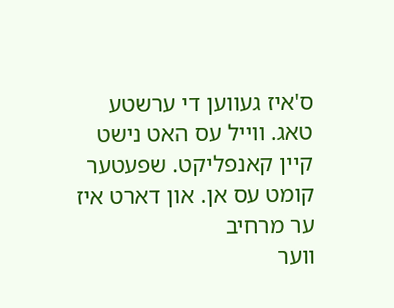ס'איז געווען די ערשטע טאג. ווייל עס האט נישט קיין קאנפליקט. שפעטער קומט עס אן. און דארט איז ער מרחיב
ווער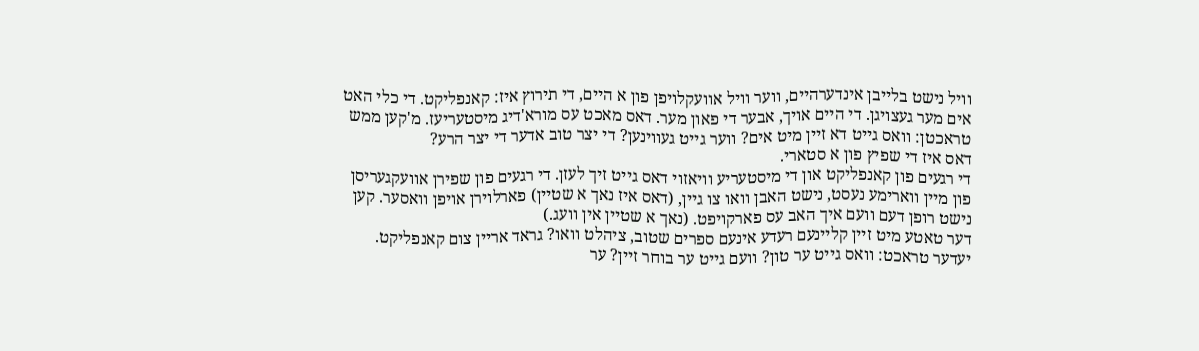וויל נישט בלייבן אינדערהיים, ווער וויל אוועקלויפן פון א היים, די תירוץ איז: קאנפליקט. די כלי האט אים מער געצויגן. די היים אויך, אבער די פאון מער. דאס מאכט עס מורא'דיג מיסטעריעז. מ'קען ממש טראכטן: וואס גייט דא זיין מיט אים? ווער גייט געווינען? די יצר טוב אדער די יצר הרע?
דאס איז די שפיץ פון א סטארי.
די רגעים פון קאנפליקט און די מיסטעריע וויאזוי דאס גייט זיך לעזן. די רגעים פון שפירן אוועקגעריסן פון מיין ווארימע נעסט, נישט האבן וואו צו גיין, (דאס איז נאך א שטיין) פארלוירן אויפן וואסער. קען נישט רופן דעם וועם איך האב עס פארקויפט. (נאך א שטיין אין וועג.)
דער טאטע מיט זיין קליינעם רעדע אינעם ספרים שטוב, ציהלט וואו? גראד אריין צום קאנפליקט. יעדער טראכט: וואס גייט ער טון? וועם גייט ער בוחר זיין? ער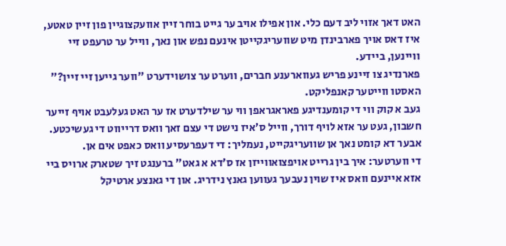האט דאך אזוי ליב דעם כלי. און אפילו אויב ער גייט בוחר זיין אוועקצוגיין פון זיין טאטע, איז דאס אויך פארבינדן מיט שוועריגקייטן אינעם נפש און נאך, ווייל ער טרעפט זיי וויינען, ביידע.
פארנדיג צו זיינע פריש געווארענע חברים, ווערט ער צושוידערט "ווער גייען זיי זיין?" האסטו ווייטער קאנפליקט.
געב א קוק ווי די קומענדיגע פאראגראפן ווי ער שילדערט אז ער האט געלעבט אויף זייער חשבון, געט ער אזא לויף דורך, ווייל ס'איז נישט די עצם זאך וואס דרייווט די געשיכטע.
אבער דא קומט נאך אן שוועריגקייט, נעמליך: די דעפרעסיע וואס כאפט אים אן.
די ווערטער: איך בין גרייט אויפצואווייזן אז ס'דא א גאט" ברענגט זיך שטארק ארויס ביי אזא איינעם וואס איז שוין נעבעך געווען גאנץ נידריג. און די גאנצע ארטיקל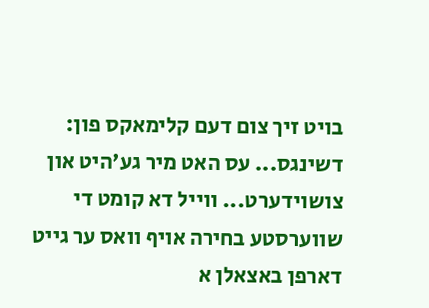בויט זיך צום דעם קלימאקס פון: דשינגס... עס האט מיר גע'היט און צושוידערט... ווייל דא קומט די שווערסטע בחירה אויף וואס ער גייט דארפן באצאלן א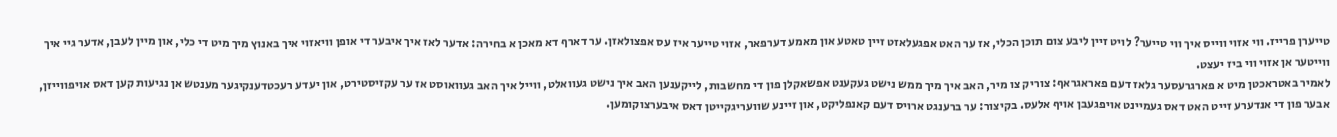טייערן פרייז. ווי אזוי ווייס איך ווי טייער? לויט זיין ליבע צום תוכן הכלי, אז ער האט אפגעלאזט זיין טאטע און מאמע דערפאר, אזוי טייער איז עס אפצולאזן. ער דארף דא מאכן א בחירה: אדער לאז איך איבער די אופן וויאזוי איך באנוץ מיך מיט די כלי, און מיין לעבן, אדער גיי איך ווייטער אן אזוי ווי ביז יעצט.
לאמיר באטראכטן מיט א פארגרעסער גלאז דעם פאראגראף: צוריק צו מיר, האב איך מיך ממש נישט געקענט אפשאקלן פון די מחשבות, לייקענען האב איך נישט געוואלט, ווייל איך האב געוואוסט אז ער עקזיסטירט, און יעדע רעכטדענקיגער מענטש אן נגיעות קען דאס אויפווייזן, אבער פון די אנדערע זייט האט דאס געמיינט אויפגעבן אויף אלעס. בקיצור: ער ברענגט ארויס דעם קאנפליקט, און זיינע שוועריגקייטן דאס איבערצוקומען.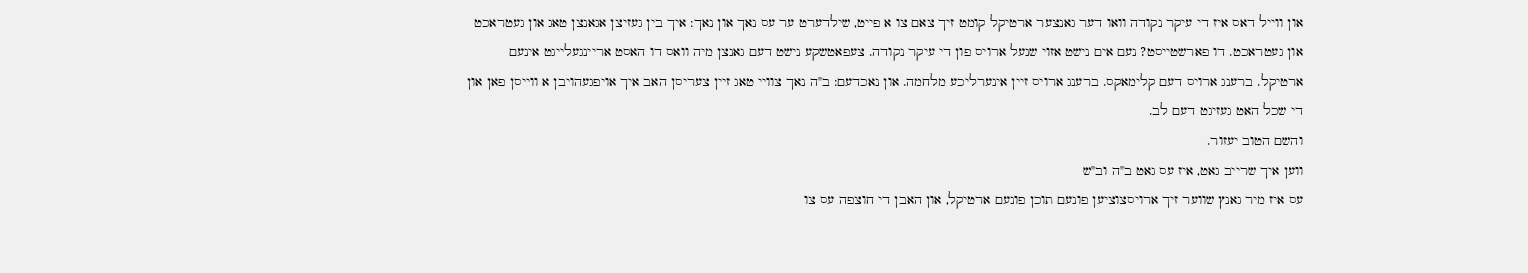און ווייל דאס איז די עיקר נקודה וואו דער גאנצער ארטיקל קומט זיך צאם צו א פייט, שילדערט ער עס נאך און נאך: איך בין געזיצן אגאנצן טאג און געטראכט און געטראכט. דו פארשטייסט? נעם אים נישט אזוי שנעל ארויס פון די עיקר נקודה. צעפאטשקע נישט דעם גאנצן מיה וואס דו האסט אריינגעלייגט אינעם ארטיקל. ברענג ארויס דעם קלימאקס. ברענג ארויס זיין אינערליכע מלחמה. און נאכדעם: ב"ה נאך צוויי טאג זיין צעריסן האב איך אויפגעהויבן א ווייסן פאן און די שכל האט געזיגט דעם לב.
והשם הטוב יעזור.
ווען איך שרייב גאט, איז עס גאט ב"ה וב"ש
עס איז מיר גאנץ שווער זיך ארויסצוציען פונעם תוכן פונעם ארטיקל, און האבן די חוצפה עס צו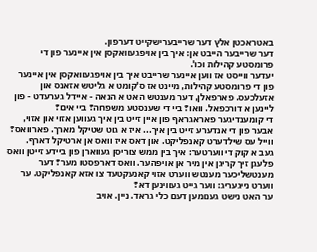באטראכטן אלץ דער שרייבערישקייט דערפון.
דער שרייבער הייבט אן: איך בין אויפגעוואקסן אין איינער פון די פרומסטע קהילות וכו'.
יעדער ווייסט אז ווען איינער שרייבט איך בין אויפגעוואקסן אין איינער פון די פרומסטע קהילות, מיינט אז ס'קומט א גליטש אזאנס און אזעלכעס. פארפאלן, דער מענטש האט א הנאה - איידל גערעדט - פון ליינען א דורכפאל. וואו? ביי די שענסטע משפחה? ביי אים?
די קומענדיגער פאראגראף פון איין זייט בין איך געווען אזוי און אזוי, אבער פון די אנדערע זייט בין איך... איז א גוט שטיקל מארך. פארוואס? ווייל עס שילדערט קאנפליקט. און דאס איז וואס אן ארטיקל דארף.
געב א קוק די ווערטער: איך בין ממש צוריסן געווארן פון ביידע זייטן וואס פלעגן זיך קריגן אין מיר אן אויפהער. וואס דארפסטו מער? דער מענטשליכער מענטש ווערט אזוי קאנעקטעד צו אזא קאנפליקט. ער ווערט נייגעריג: ווער גייט געווינען דא?
ער האט נישט גענומען דעם כלי גראד. ניין. אויב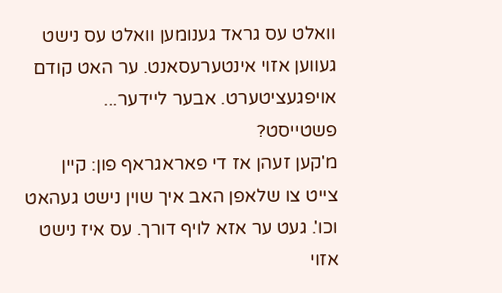וואלט עס גראד גענומען וואלט עס נישט געווען אזוי אינטערעסאנט. ער האט קודם אויפגעציטערט. אבער ליידער... פשטייסט?
מ'קען זעהן אז די פאראגראף פון: קיין צייט צו שלאפן האב איך שוין נישט געהאט וכו'. געט ער אזא לויף דורך. עס איז נישט אזוי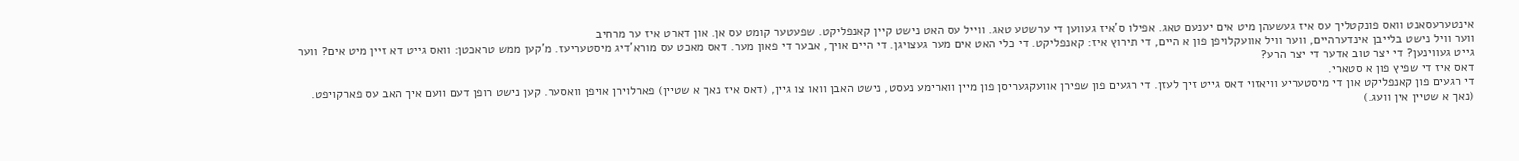אינטערעסאנט וואס פונקטליך עס איז געשעהן מיט אים יענעם טאג. אפילו ס'איז געווען די ערשטע טאג. ווייל עס האט נישט קיין קאנפליקט. שפעטער קומט עס אן. און דארט איז ער מרחיב
ווער וויל נישט בלייבן אינדערהיים, ווער וויל אוועקלויפן פון א היים, די תירוץ איז: קאנפליקט. די כלי האט אים מער געצויגן. די היים אויך, אבער די פאון מער. דאס מאכט עס מורא'דיג מיסטעריעז. מ'קען ממש טראכטן: וואס גייט דא זיין מיט אים? ווער גייט געווינען? די יצר טוב אדער די יצר הרע?
דאס איז די שפיץ פון א סטארי.
די רגעים פון קאנפליקט און די מיסטעריע וויאזוי דאס גייט זיך לעזן. די רגעים פון שפירן אוועקגעריסן פון מיין ווארימע נעסט, נישט האבן וואו צו גיין, (דאס איז נאך א שטיין) פארלוירן אויפן וואסער. קען נישט רופן דעם וועם איך האב עס פארקויפט. (נאך א שטיין אין וועג.)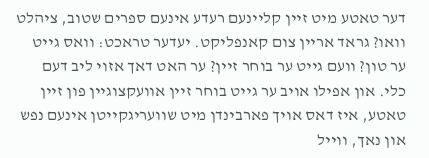דער טאטע מיט זיין קליינעם רעדע אינעם ספרים שטוב, ציהלט וואו? גראד אריין צום קאנפליקט. יעדער טראכט: וואס גייט ער טון? וועם גייט ער בוחר זיין? ער האט דאך אזוי ליב דעם כלי. און אפילו אויב ער גייט בוחר זיין אוועקצוגיין פון זיין טאטע, איז דאס אויך פארבינדן מיט שוועריגקייטן אינעם נפש און נאך, ווייל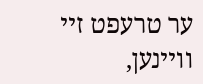ער טרעפט זיי וויינען,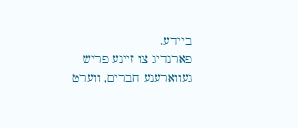ביידע.
פארנדיג צו זיינע פריש געווארענע חברים, ווערט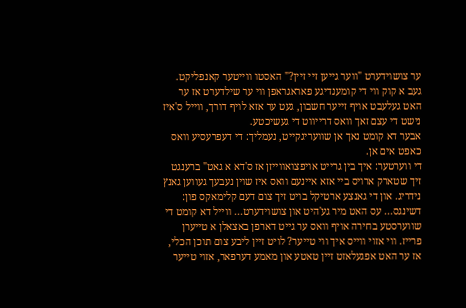ער צושוידערט "ווער גייען זיי זיין?" האסטו ווייטער קאנפליקט.
געב א קוק ווי די קומענדיגע פאראגראפן ווי ער שילדערט אז ער האט געלעבט אויף זייער חשבון, געט ער אזא לויף דורך, ווייל ס'איז נישט די עצם זאך וואס דרייווט די געשיכטע.
אבער דא קומט נאך אן שוועריגקייט, נעמליך: די דעפרעסיע וואס כאפט אים אן.
די ווערטער: איך בין גרייט אויפצואווייזן אז ס'דא א גאט" ברענגט זיך שטארק ארויס ביי אזא איינעם וואס איז שוין נעבעך געווען גאנץ נידריג. און די גאנצע ארטיקל בויט זיך צום דעם קלימאקס פון: דשינגס... עס האט מיר גע'היט און צושוידערט... ווייל דא קומט די שווערסטע בחירה אויף וואס ער גייט דארפן באצאלן א טייערן פרייז. ווי אזוי ווייס איך ווי טייער? לויט זיין ליבע צום תוכן הכלי, אז ער האט אפגעלאזט זיין טאטע און מאמע דערפאר, אזוי טייער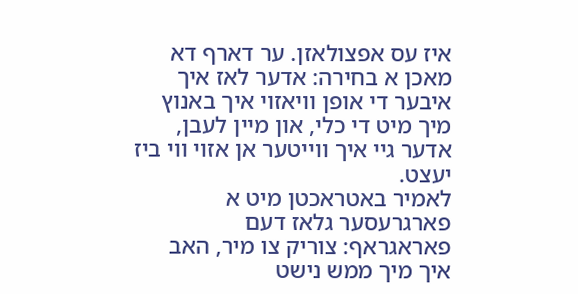איז עס אפצולאזן. ער דארף דא מאכן א בחירה: אדער לאז איך איבער די אופן וויאזוי איך באנוץ מיך מיט די כלי, און מיין לעבן, אדער גיי איך ווייטער אן אזוי ווי ביז יעצט.
לאמיר באטראכטן מיט א פארגרעסער גלאז דעם פאראגראף: צוריק צו מיר, האב איך מיך ממש נישט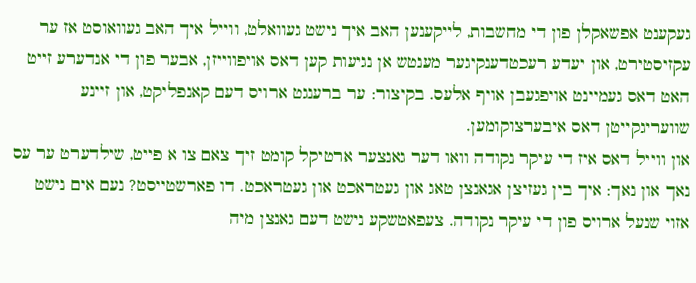געקענט אפשאקלן פון די מחשבות, לייקענען האב איך נישט געוואלט, ווייל איך האב געוואוסט אז ער עקזיסטירט, און יעדע רעכטדענקיגער מענטש אן נגיעות קען דאס אויפווייזן, אבער פון די אנדערע זייט האט דאס געמיינט אויפגעבן אויף אלעס. בקיצור: ער ברענגט ארויס דעם קאנפליקט, און זיינע שוועריגקייטן דאס איבערצוקומען.
און ווייל דאס איז די עיקר נקודה וואו דער גאנצער ארטיקל קומט זיך צאם צו א פייט, שילדערט ער עס נאך און נאך: איך בין געזיצן אגאנצן טאג און געטראכט און געטראכט. דו פארשטייסט? נעם אים נישט אזוי שנעל ארויס פון די עיקר נקודה. צעפאטשקע נישט דעם גאנצן מיה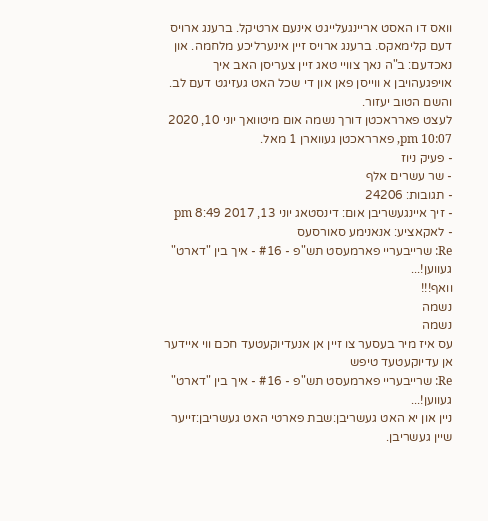וואס דו האסט אריינגעלייגט אינעם ארטיקל. ברענג ארויס דעם קלימאקס. ברענג ארויס זיין אינערליכע מלחמה. און נאכדעם: ב"ה נאך צוויי טאג זיין צעריסן האב איך אויפגעהויבן א ווייסן פאן און די שכל האט געזיגט דעם לב.
והשם הטוב יעזור.
לעצט פארראכטן דורך נשמה אום מיטוואך יוני 10, 2020 10:07 pm, פארראכטן געווארן 1 מאל.
- פעיק ניוז
- שר עשרים אלף
- תגובות: 24206
- זיך איינגעשריבן אום: דינסטאג יוני 13, 2017 8:49 pm
- לאקאציע: אנאנימע סאורסעס
Re: שרייבעריי פארמעסט תש"פ - #16 - איך בין "דארט" געווען!...
וואף!!!
נשמה
נשמה
עס איז מיר בעסער צו זיין אן אנעדיוקעטעד חכם ווי איידער אן עדיוקעטעד טיפש
Re: שרייבעריי פארמעסט תש"פ - #16 - איך בין "דארט" געווען!...
ניין און יא האט געשריבן:שבת פארטי האט געשריבן:זייער שיין געשריבן.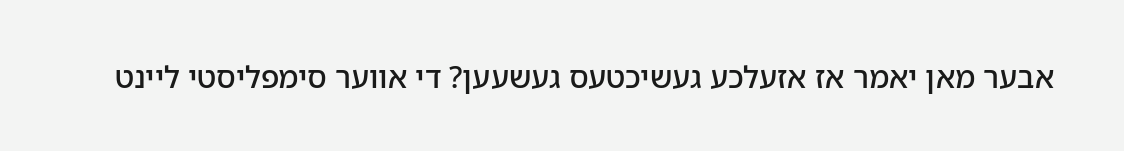אבער מאן יאמר אז אזעלכע געשיכטעס געשעען? די אווער סימפליסטי ליינט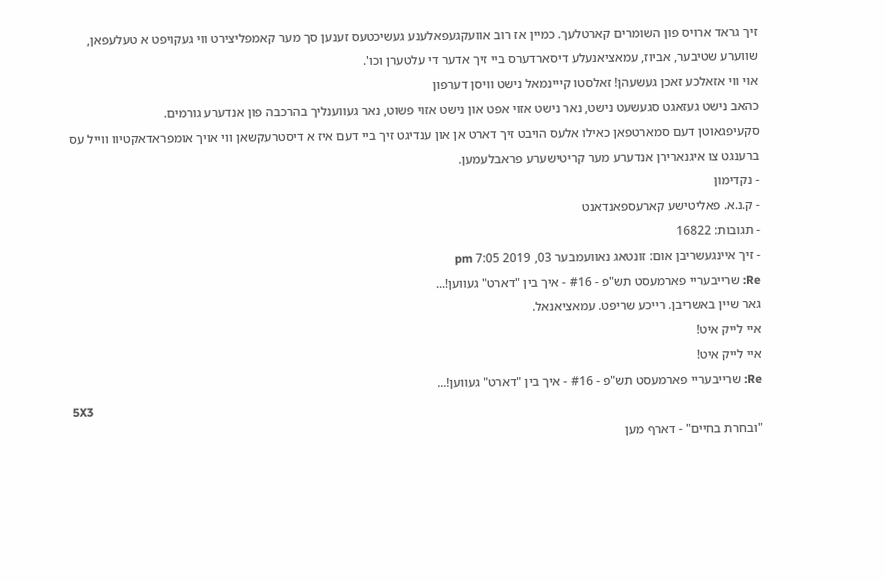זיך גראד ארויס פון השומרים קארטלעך. כמיין אז רוב אוועקגעפאלענע געשיכטעס זענען סך מער קאמפליצירט ווי געקויפט א טעלעפאן, שווערע שטיבער, אביוז, עמאציאנעלע דיסארדערס ביי זיך אדער די עלטערן וכו'.
אוי ווי אזאלכע זאכן געשעהן! זאלסטו קייינמאל נישט וויסן דערפון
כהאב נישט געזאגט סגעשעט נישט, נאר נישט אזוי אפט און נישט אזוי פשוט, נאר געווענליך בהרכבה פון אנדערע גורמים.
סקעיפגאוטן דעם סמארטפאן כאילו אלעס הויבט זיך דארט אן און ענדיגט זיך ביי דעם איז א דיסטרעקשאן ווי אויך אומפראדאקטיוו ווייל עס ברענגט צו איגנארירן אנדערע מער קריטישערע פראבלעמען.
- נקדימון
- ק.נ.א. פאליטישע קארעספאנדאנט
- תגובות: 16822
- זיך איינגעשריבן אום: זונטאג נאוועמבער 03, 2019 7:05 pm
Re: שרייבעריי פארמעסט תש"פ - #16 - איך בין "דארט" געווען!...
גאר שיין באשריבן. רייכע שריפט. עמאציאנאל.
איי לייק איט!
איי לייק איט!
Re: שרייבעריי פארמעסט תש"פ - #16 - איך בין "דארט" געווען!...
5X3
"ובחרת בחיים" - דארף מען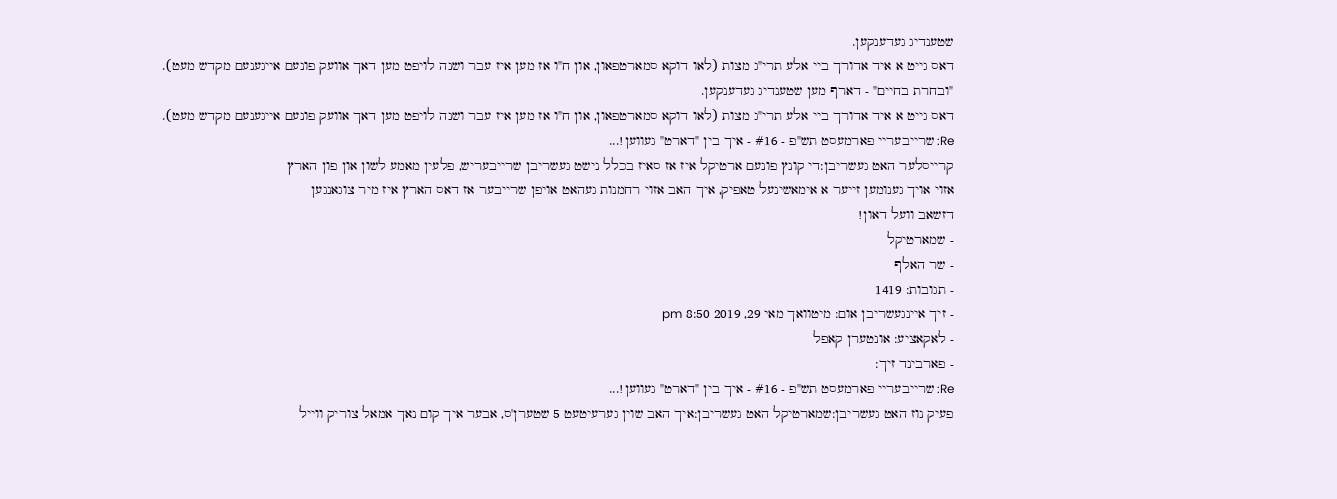שטענדיג געדענקען.
דאס גייט א איד אדורך ביי אלע תרי"ג מצות (לאו דוקא סמארטפאון, און ח"ו אז מען איז עבר ושנה לויפט מען דאך אוועק פונעם אייגענעם מקדש מעט).
"ובחרת בחיים" - דארף מען שטענדיג געדענקען.
דאס גייט א איד אדורך ביי אלע תרי"ג מצות (לאו דוקא סמארטפאון, און ח"ו אז מען איז עבר ושנה לויפט מען דאך אוועק פונעם אייגענעם מקדש מעט).
Re: שרייבעריי פארמעסט תש"פ - #16 - איך בין "דארט" געווען!...
קרייסלער האט געשריבן:די קונץ פונעם ארטיקל איז אז סאיז בכלל נישט געשריבן שרייבעריש, פלעין מאמע לשון און פון הארץ
אזוי אויך גענומען זייער א אימאשינעל טאפיק, איך האב אזוי רחמנות געהאט אויפן שרייבער אז דאס הארץ איז מיר צוגאנגען
דזשאב וועל דאון!
- שמארטיקל
- שר האלף
- תגובות: 1419
- זיך איינגעשריבן אום: מיטוואך מאי 29, 2019 8:50 pm
- לאקאציע: אונטערן קאפל
- פארבינד זיך:
Re: שרייבעריי פארמעסט תש"פ - #16 - איך בין "דארט" געווען!...
פעיק נוז האט געשריבן:שמארטיקל האט געשריבן:איך האב שוין גערעיטעט 5 שטערן'ס, אבער איך קום נאך אמאל צוריק ווייל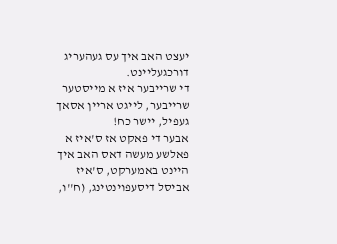יעצט האב איך עס געהעריג דורכגעליינט.
די שרייבער איז א מייסטער שרייבער, לייגט אריין אסאך געפיל, יישר כח!
אבער די פאקט אז ס'איז א פאלשע מעשה דאס האב איך היינט באמערקט, ס'איז אביסל דיסעפוינטינג, (ח''ו,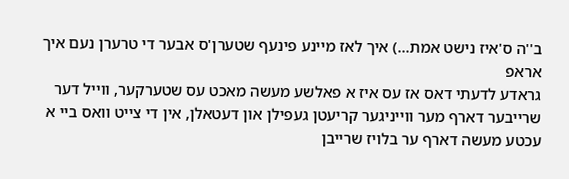ב''ה ס'איז נישט אמת...) איך לאז מיינע פינעף שטערן'ס אבער די טרערן נעם איך אראפ
גראדע לדעתי דאס אז עס איז א פאלשע מעשה מאכט עס שטערקער, ווייל דער שרייבער דארף מער ווייניגער קריעטן געפילן און דעטאלן, אין די צייט וואס ביי א עכטע מעשה דארף ער בלויז שרייבן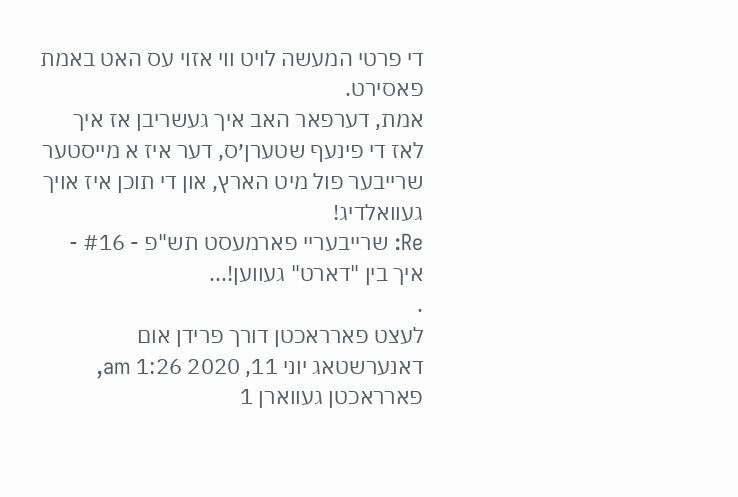די פרטי המעשה לויט ווי אזוי עס האט באמת פאסירט.
אמת, דערפאר האב איך געשריבן אז איך לאז די פינעף שטערן׳ס, דער איז א מייסטער שרייבער פול מיט הארץ, און די תוכן איז אויך געוואלדיג!
Re: שרייבעריי פארמעסט תש"פ - #16 - איך בין "דארט" געווען!...
.
לעצט פארראכטן דורך פרידן אום דאנערשטאג יוני 11, 2020 1:26 am, פארראכטן געווארן 1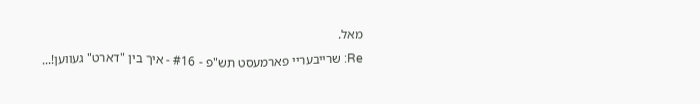מאל.
Re: שרייבעריי פארמעסט תש"פ - #16 - איך בין "דארט" געווען!...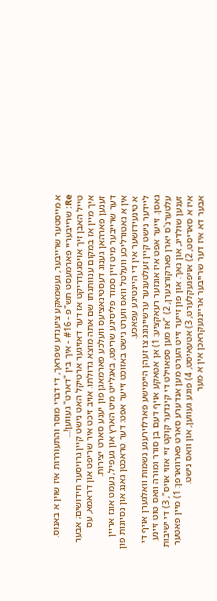א מייסטער שרייבער, געשמאקע ציענדע שפראך, די דברי מוסר והתעוררות איז שוין א באנוס.
Re: שרייבעריי פארמעסט תש"פ - #16 - איך בין "דארט" געווען!...
טייל האבן זיך אויסגעדריקט אז דער דאזיגער ארטיקל האט נישט קיין גרויסער חידושים; אבער איך מיין אז במקום ענוותנתו שם אתה מוצא גדולתו. אויב זיכט איר שריפט און דראמא, עס זענען פארהאן גענוג דעסטינאציעס וועלכע פארמאגן פון יענע סארט יצירות.
דער שרייבער מיט זיין סמוד פליסיגע שריפט, באגלייט מיט הארץ און געפיל, נעמט אונז אריין אין א נאטורליכע וועלטל וואס ווערט נישט באזוכט זייער אפט: דער טראכטן גאנג און נסיונות פון א טינעידזשער אין די היינטיגע עפאכע.
ליידער נישט קיין זעלטענער ערשיינונג צו זעהן היימישע פארלוירענע נשמות וואלגערן אויף די גאסן. זייער אפט איז אונזער רעאקציע: 1) אן אטאקע אויף דעם בן סורר ומורה וואס טוט זיינע עלטערנ'ס יארן פארקורצערן, 2) "אז מען ספאוילט די קינדער קוקט זיי אזוי אויס", 3) די ישיבות זענען שולדיג, און נאך. און פון זייער זייט הערט מען אנדערע סארט פארווארפן: 1) מיין פאטער איז א סאדיסט, 2) אויפגעקלערט, 3) אטעאיסט, 4) פוגע געווען, און וואס נישט.
אבער דא איז דער שרייבער אריינגעקראכן אין א מער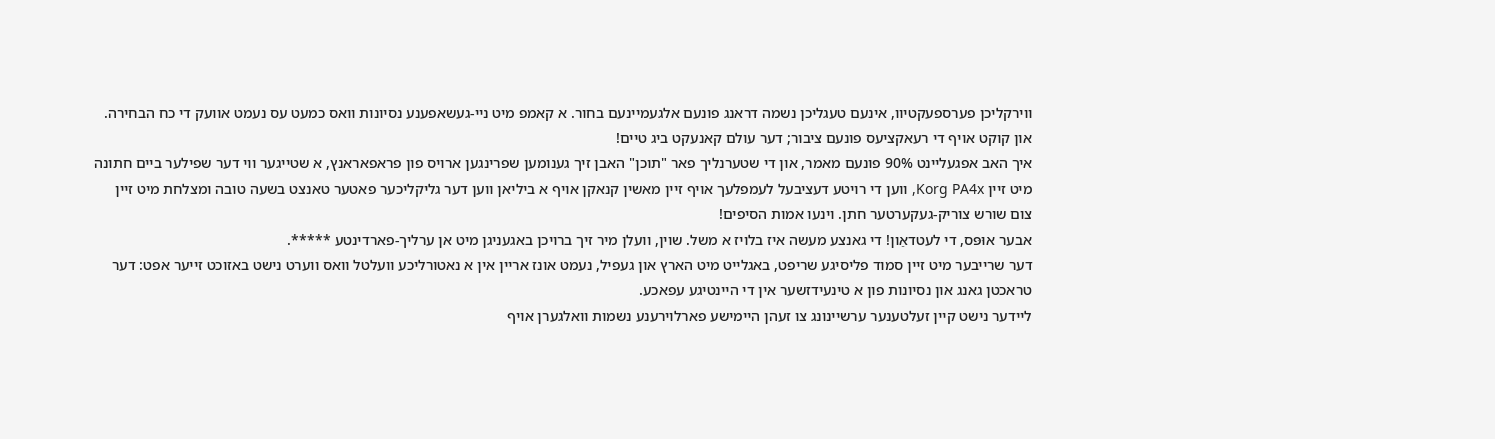ווירקליכן פערספעקטיוו, אינעם טעגליכן נשמה דראנג פונעם אלגעמיינעם בחור. א קאמפ מיט ניי-געשאפענע נסיונות וואס כמעט עס נעמט אוועק די כח הבחירה. און קוקט אויף די רעאקציעס פונעם ציבור; דער עולם קאנעקט ביג טיים!
איך האב אפגעליינט 90% פונעם מאמר, און די שטערנליך פאר "תוכן" האבן זיך גענומען שפרינגען ארויס פון פראפאראנץ, א שטייגער ווי דער שפילער ביים חתונה מיט זיין Korg PA4x, ווען די רויטע דעציבעל לעמפלעך אויף זיין מאשין קנאקן אויף א ביליאן ווען דער גליקליכער פאטער טאנצט בשעה טובה ומצלחת מיט זיין צום שורש צוריק-געקערטער חתן. וינעו אמות הסיפים!
אבער אוּפּס, די לעטדאַון! די גאנצע מעשה איז בלויז א משל. שוין, וועלן מיר זיך ברויכן באגעניגן מיט אן ערליך-פארדינטע *****.
דער שרייבער מיט זיין סמוד פליסיגע שריפט, באגלייט מיט הארץ און געפיל, נעמט אונז אריין אין א נאטורליכע וועלטל וואס ווערט נישט באזוכט זייער אפט: דער טראכטן גאנג און נסיונות פון א טינעידזשער אין די היינטיגע עפאכע.
ליידער נישט קיין זעלטענער ערשיינונג צו זעהן היימישע פארלוירענע נשמות וואלגערן אויף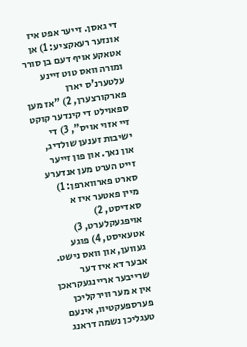די גאסן. זייער אפט איז אונזער רעאקציע: 1) אן אטאקע אויף דעם בן סורר ומורה וואס טוט זיינע עלטערנ'ס יארן פארקורצערן, 2) "אז מען ספאוילט די קינדער קוקט זיי אזוי אויס", 3) די ישיבות זענען שולדיג, און נאך. און פון זייער זייט הערט מען אנדערע סארט פארווארפן: 1) מיין פאטער איז א סאדיסט, 2) אויפגעקלערט, 3) אטעאיסט, 4) פוגע געווען, און וואס נישט.
אבער דא איז דער שרייבער אריינגעקראכן אין א מער ווירקליכן פערספעקטיוו, אינעם טעגליכן נשמה דראנג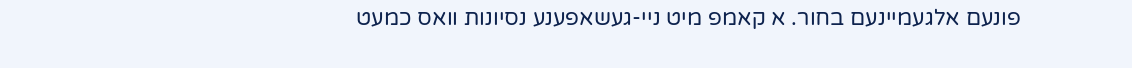פונעם אלגעמיינעם בחור. א קאמפ מיט ניי-געשאפענע נסיונות וואס כמעט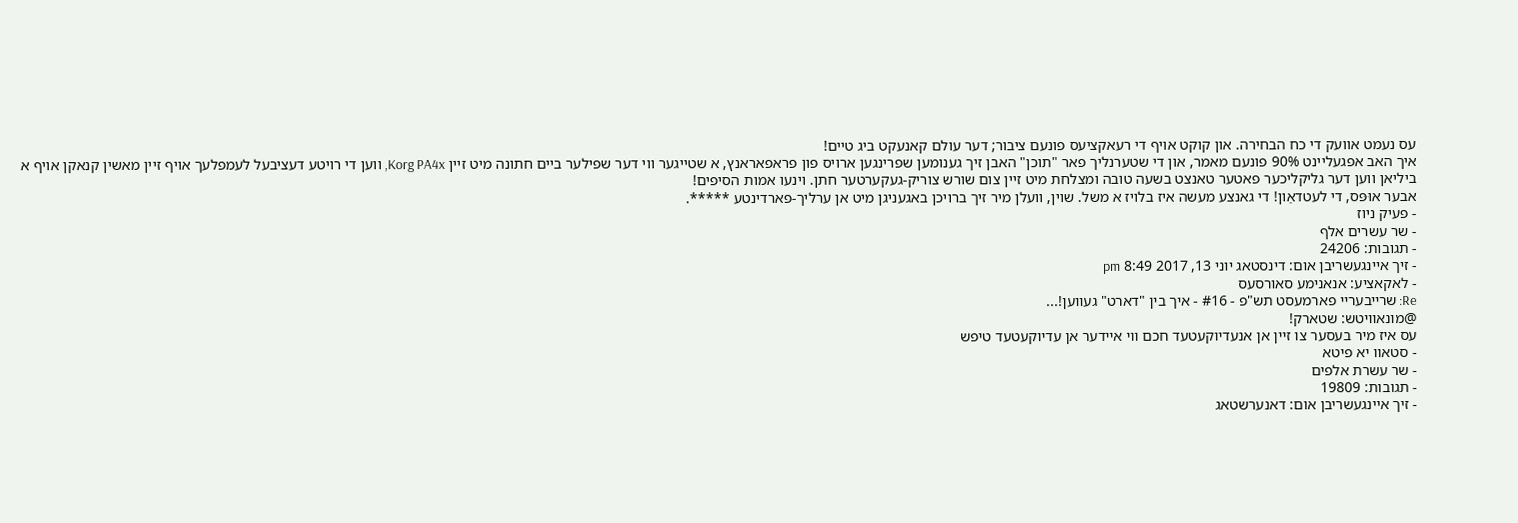עס נעמט אוועק די כח הבחירה. און קוקט אויף די רעאקציעס פונעם ציבור; דער עולם קאנעקט ביג טיים!
איך האב אפגעליינט 90% פונעם מאמר, און די שטערנליך פאר "תוכן" האבן זיך גענומען שפרינגען ארויס פון פראפאראנץ, א שטייגער ווי דער שפילער ביים חתונה מיט זיין Korg PA4x, ווען די רויטע דעציבעל לעמפלעך אויף זיין מאשין קנאקן אויף א ביליאן ווען דער גליקליכער פאטער טאנצט בשעה טובה ומצלחת מיט זיין צום שורש צוריק-געקערטער חתן. וינעו אמות הסיפים!
אבער אוּפּס, די לעטדאַון! די גאנצע מעשה איז בלויז א משל. שוין, וועלן מיר זיך ברויכן באגעניגן מיט אן ערליך-פארדינטע *****.
- פעיק ניוז
- שר עשרים אלף
- תגובות: 24206
- זיך איינגעשריבן אום: דינסטאג יוני 13, 2017 8:49 pm
- לאקאציע: אנאנימע סאורסעס
Re: שרייבעריי פארמעסט תש"פ - #16 - איך בין "דארט" געווען!...
@מונאוויטש: שטארק!
עס איז מיר בעסער צו זיין אן אנעדיוקעטעד חכם ווי איידער אן עדיוקעטעד טיפש
- סטאוו יא פיטא
- שר עשרת אלפים
- תגובות: 19809
- זיך איינגעשריבן אום: דאנערשטאג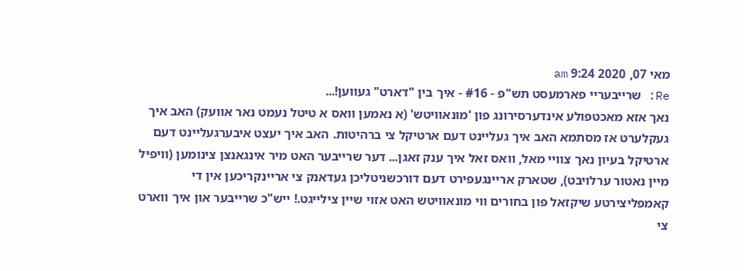מאי 07, 2020 9:24 am
Re: שרייבעריי פארמעסט תש"פ - #16 - איך בין "דארט" געווען!...
נאך אזא מאכטפולע אינדערסירונג פון 'מונאוויטש' (א נאמען וואס א טיטל נעמט נאר אוועק) האב איך געקלערט אז מסתמא האב איך געליינט דעם ארטיקל צי ברהיטות. האב איך יעצט איבערגעליינט דעם ארטיקל בעיון נאך צוויי מאל, וואס זאל איך ענק זאגן... דער שרייבער האט מיר אינגאנצן צינומען (וויפיל מיין נאטור ערלויבט), שטארק אריינגעפירט דעם דורכשניטליכן געדאנק צי אריינקריכען אין די קאמפליצירטע שיקזאל פון בחורים ווי מונאוויטש האט אזוי שיין צילייגט.! ייש"כ שרייבער און איך ווארט צי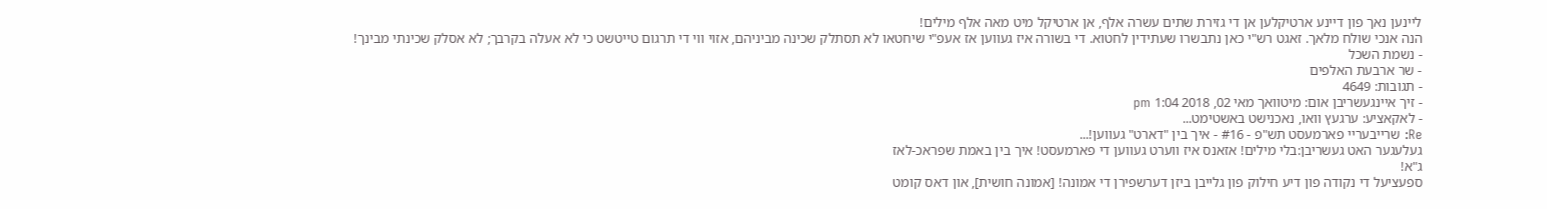ליינען נאך פון דיינע ארטיקלען אן די גזירת שתים עשרה אלף, אן ארטיקל מיט מאה אלף מילים!
הנה אנכי שולח מלאך. זאגט רש"י כאן נתבשרו שעתידין לחטוא. די בשורה איז געווען אז אעפ"י שיחטאו לא תסתלק שכינה מביניהם, אזוי ווי די תרגום טייטשט כי לא אעלה בקרבך; לא אסלק שכינתי מבינך!
- נשמת השכל
- שר ארבעת האלפים
- תגובות: 4649
- זיך איינגעשריבן אום: מיטוואך מאי 02, 2018 1:04 pm
- לאקאציע: ערגעץ וואו, נאכנישט באשטימט...
Re: שרייבעריי פארמעסט תש"פ - #16 - איך בין "דארט" געווען!...
געלעגער האט געשריבן:בלי מילים! אזאנס איז ווערט געווען די פארמעסט! איך בין באמת שפראכ-לאז
ג"א!
ספעציעל די נקודה פון דיע חילוק פון גלייבן ביזן דערשפירן די אמונה! [אמונה חושית], און דאס קומט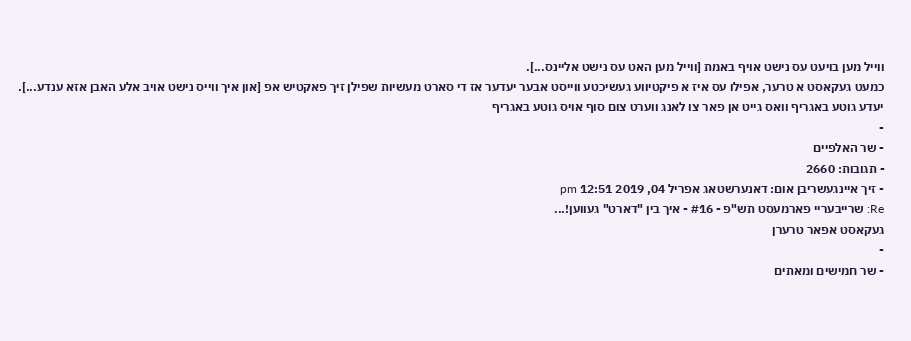ווייל מען בויעט עס נישט אויף באמת [ווייל מען האט עס נישט אליינס...].
כמעט געקאסט א טרער, אפילו עס איז א פיקטיווע געשיכטע ווייסט אבער יעדער אז די סארט מעשיות שפילן זיך פאקטיש אפ [און איך ווייס נישט אויב אלע האבן אזא ענדע...].
יעדע גוטע באגריף וואס גייט אן פאר צו לאנג ווערט צום סוף אויס גוטע באגריף
-
- שר האלפיים
- תגובות: 2660
- זיך איינגעשריבן אום: דאנערשטאג אפריל 04, 2019 12:51 pm
Re: שרייבעריי פארמעסט תש"פ - #16 - איך בין "דארט" געווען!...
געקאסט אפאר טרערן
-
- שר חמישים ומאתים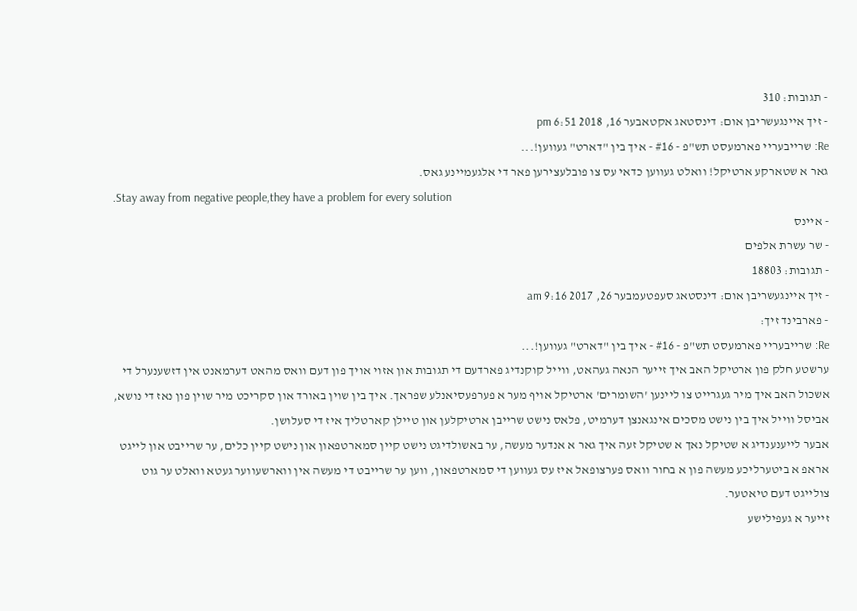- תגובות: 310
- זיך איינגעשריבן אום: דינסטאג אקטאבער 16, 2018 6:51 pm
Re: שרייבעריי פארמעסט תש"פ - #16 - איך בין "דארט" געווען!...
גאר א שטארקע ארטיקל! וואלט געווען כדאי עס צו פובלעצירען פאר די אלגעמיינע גאס.
.Stay away from negative people,they have a problem for every solution
- איינס
- שר עשרת אלפים
- תגובות: 18803
- זיך איינגעשריבן אום: דינסטאג סעפטעמבער 26, 2017 9:16 am
- פארבינד זיך:
Re: שרייבעריי פארמעסט תש"פ - #16 - איך בין "דארט" געווען!...
ערשטע חלק פון ארטיקל האב איך זייער הנאה געהאט, ווייל קוקנדיג פארדעם די תגובות און אזוי אויך פון דעם וואס מהאט דערמאנט אין דזשענערל די אשכול האב איך מיר געגרייט צו ליינען 'השומרים' ארטיקל אויף מער א פערפעסיאנלע שפראך. איך בין שוין באורד און סקריכט מיר שוין פון נאז די נושא, אביסל ווייל איך בין נישט מסכים אינגאנצן דערמיט, פלאס נישט שרייבן ארטיקלען און טיילן קארטליך איז די סעלושן.
אבער לייענענדיג א שטיקל נאך א שטיקל זעה איך גאר א אנדער מעשה, ער באשולדיגט נישט קיין סמארטפאון און נישט קיין כלים, ער שרייבט און לייגט אראפ א ביטערליכע מעשה פון א בחור וואס פערצופאל איז עס געווען די סמארטפאון, ווען ער שרייבט די מעשה אין ווארשעווער געטא וואלט ער גוט צולייגט דעם טיאטער.
זייער א געפילישע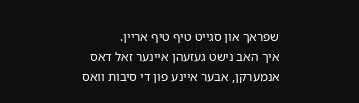שפראך און סגייט טיף טיף אריין.
איך האב נישט געזעהן איינער זאל דאס אנמערקן, אבער איינע פון די סיבות וואס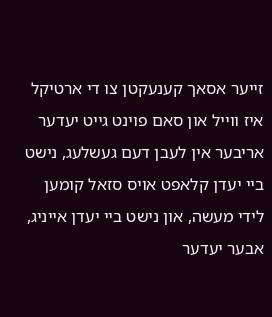זייער אסאך קענעקטן צו די ארטיקל איז ווייל און סאם פוינט גייט יעדער אריבער אין לעבן דעם געשלעג, נישט ביי יעדן קלאפט אויס סזאל קומען לידי מעשה, און נישט ביי יעדן אייניג, אבער יעדער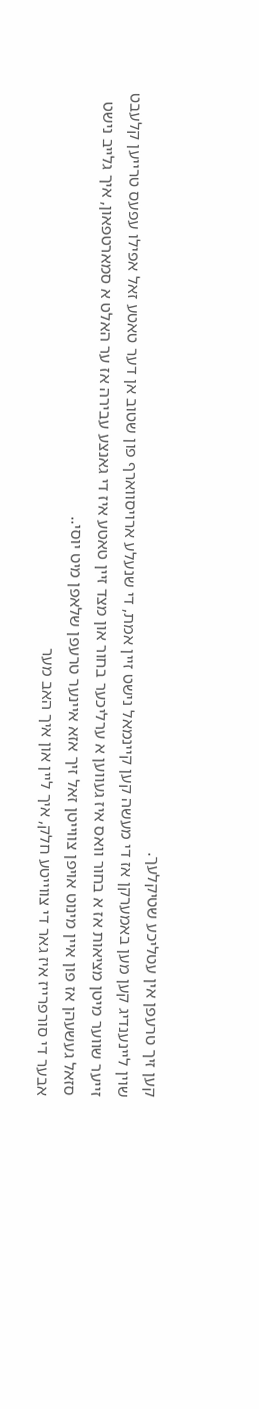קען זיך טרעפן אין עטליכע שטיקלעך.
שוין ליינענדיג קען מען באמערקן אז די מעשה קען קיינמאל נישט זיין אמת, די שנעלע ארויסווארף פון שטוב אן דער טאטע זאל אפילו עפעס טרייען קלעבט זייער שווער מיטן מציאות אז א בחור וואס איז געווען א ערליכער בחור און מצד זיין טאטע איז די גאנצע עבירה אז ער האלט א סמארטפאון, איך גלייב נישט סזאל געשעהן אז פון איין מינוט אויפן צווייטן זאל זיך אזא איינער טרעפן שלאפן מיט יוסי..
אבער די סורפרייז איז גאר די צווייטע חלק, איך ליין און איך האב מער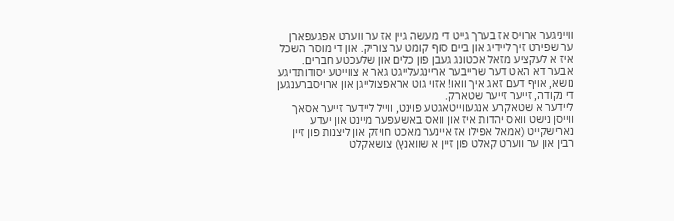ווייניגער ארויס אז בערך גייט די מעשה גיין אז ער ווערט אפגעפארן ער שפירט זיך ליידיג און ביים סוף קומט ער צוריק. און די מוסר השכל איז א לעקציע מזאל אכטונג געבן פון כלים און שלעכטע חברים. אבער דא האט דער שרייבער אריינגעלייגט גאר א צווייטע יסודותדיגע נושא, אויף דעם זאג איך וואו! אזוי גוט אראפצולייגן און ארויסברענגען די נקודה, זייער זייער שטארק.
ליידער א שטאקרע אנגעווייטאגטע פוינט, ווייל ליידער זייער אסאך ווייסן נישט וואס יהדות איז און וואס באשעפער מיינט און יעדע נארישקייט (אמאל אפילו אז איינער מאכט חויזק און ליצנות פון זיין רבין און ער ווערט קאלט פון זיין א שוואנץ) צושאקלט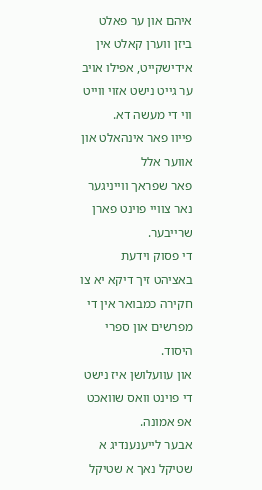איהם און ער פאלט ביזן ווערן קאלט אין אידישקייט, אפילו אויב ער גייט נישט אזוי ווייט ווי די מעשה דא.
פייוו פאר אינהאלט און אווער אלל
פאר שפראך ווייניגער
נאר צוויי פוינט פארן שרייבער.
די פסוק וידעת באציהט זיך דיקא יא צו חקירה כמבואר אין די מפרשים און ספרי היסוד.
און עוועלושן איז נישט די פוינט וואס שוואכט אפ אמונה.
אבער לייענענדיג א שטיקל נאך א שטיקל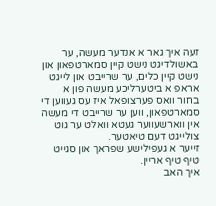זעה איך גאר א אנדער מעשה, ער באשולדיגט נישט קיין סמארטפאון און נישט קיין כלים, ער שרייבט און לייגט אראפ א ביטערליכע מעשה פון א בחור וואס פערצופאל איז עס געווען די סמארטפאון, ווען ער שרייבט די מעשה אין ווארשעווער געטא וואלט ער גוט צולייגט דעם טיאטער.
זייער א געפילישע שפראך און סגייט טיף טיף אריין.
איך האב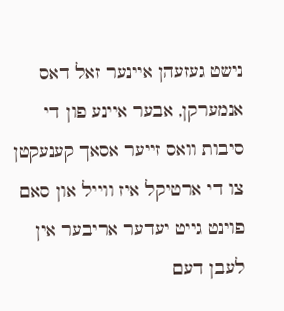נישט געזעהן איינער זאל דאס אנמערקן, אבער איינע פון די סיבות וואס זייער אסאך קענעקטן צו די ארטיקל איז ווייל און סאם פוינט גייט יעדער אריבער אין לעבן דעם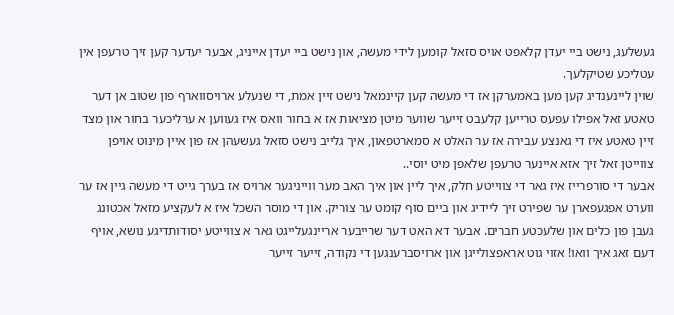געשלעג, נישט ביי יעדן קלאפט אויס סזאל קומען לידי מעשה, און נישט ביי יעדן אייניג, אבער יעדער קען זיך טרעפן אין עטליכע שטיקלעך.
שוין ליינענדיג קען מען באמערקן אז די מעשה קען קיינמאל נישט זיין אמת, די שנעלע ארויסווארף פון שטוב אן דער טאטע זאל אפילו עפעס טרייען קלעבט זייער שווער מיטן מציאות אז א בחור וואס איז געווען א ערליכער בחור און מצד זיין טאטע איז די גאנצע עבירה אז ער האלט א סמארטפאון, איך גלייב נישט סזאל געשעהן אז פון איין מינוט אויפן צווייטן זאל זיך אזא איינער טרעפן שלאפן מיט יוסי..
אבער די סורפרייז איז גאר די צווייטע חלק, איך ליין און איך האב מער ווייניגער ארויס אז בערך גייט די מעשה גיין אז ער ווערט אפגעפארן ער שפירט זיך ליידיג און ביים סוף קומט ער צוריק. און די מוסר השכל איז א לעקציע מזאל אכטונג געבן פון כלים און שלעכטע חברים. אבער דא האט דער שרייבער אריינגעלייגט גאר א צווייטע יסודותדיגע נושא, אויף דעם זאג איך וואו! אזוי גוט אראפצולייגן און ארויסברענגען די נקודה, זייער זייער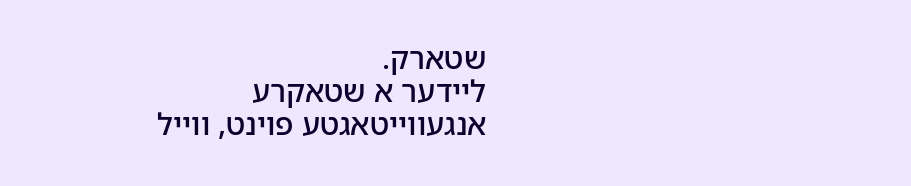שטארק.
ליידער א שטאקרע אנגעווייטאגטע פוינט, ווייל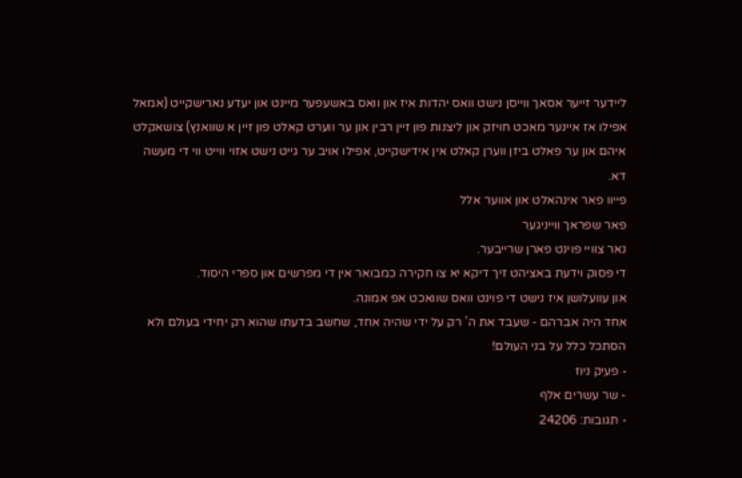ליידער זייער אסאך ווייסן נישט וואס יהדות איז און וואס באשעפער מיינט און יעדע נארישקייט (אמאל אפילו אז איינער מאכט חויזק און ליצנות פון זיין רבין און ער ווערט קאלט פון זיין א שוואנץ) צושאקלט איהם און ער פאלט ביזן ווערן קאלט אין אידישקייט, אפילו אויב ער גייט נישט אזוי ווייט ווי די מעשה דא.
פייוו פאר אינהאלט און אווער אלל
פאר שפראך ווייניגער
נאר צוויי פוינט פארן שרייבער.
די פסוק וידעת באציהט זיך דיקא יא צו חקירה כמבואר אין די מפרשים און ספרי היסוד.
און עוועלושן איז נישט די פוינט וואס שוואכט אפ אמונה.
אחד היה אברהם - שעבד את ה' רק על ידי שהיה אחד, שחשב בדעתו שהוא רק יחידי בעולם ולא הסתכל כלל על בני העולם!
- פעיק ניוז
- שר עשרים אלף
- תגובות: 24206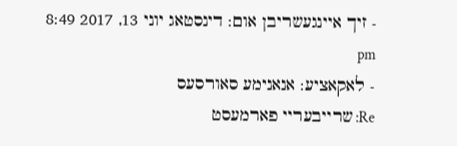- זיך איינגעשריבן אום: דינסטאג יוני 13, 2017 8:49 pm
- לאקאציע: אנאנימע סאורסעס
Re: שרייבעריי פארמעסט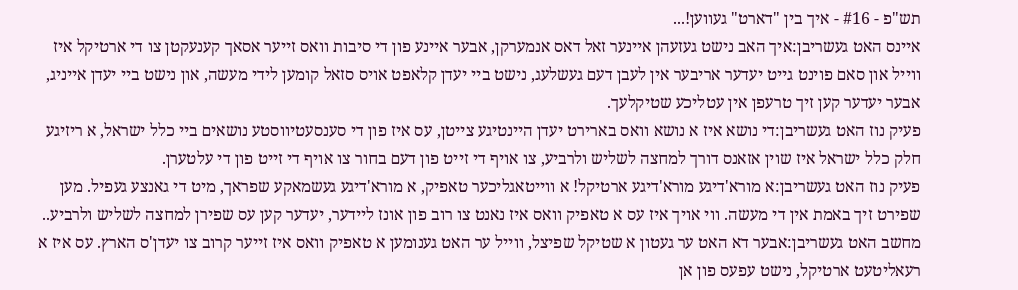תש"פ - #16 - איך בין "דארט" געווען!...
איינס האט געשריבן:איך האב נישט געזעהן איינער זאל דאס אנמערקן, אבער איינע פון די סיבות וואס זייער אסאך קענעקטן צו די ארטיקל איז ווייל און סאם פוינט גייט יעדער אריבער אין לעבן דעם געשלעג, נישט ביי יעדן קלאפט אויס סזאל קומען לידי מעשה, און נישט ביי יעדן אייניג, אבער יעדער קען זיך טרעפן אין עטליכע שטיקלעך.
פעיק נוז האט געשריבן:די נושא איז א נושא וואס בארירט יעדן היינטיגע צייטן, עס איז פון די סענסעטיווסטע נושאים ביי כלל ישראל, א ריזיגע חלק כלל ישראל איז שוין אזאנס דורך למחצה לשליש ולרביע, צו אויף די זייט פון דעם בחור צו אויף די זייט פון די עלטערן.
פעיק נוז האט געשריבן:א מורא'דיגע מורא'דיגע ארטיקל! א ווייטאגליכער טאפיק, א מורא'דיגע געשמאקע שפראך, מיט די גאנצע געפיל. מען שפירט זיך באמת אין די מעשה. ווי אויך איז עס א טאפיק וואס איז נאנט צו רוב פון אונז ליידער, יעדער קען עס שפירן למחצה לשליש ולרביע..
מחשב האט געשריבן:אבער דא האט ער געטון א שטיקל שפיצל, ווייל ער האט גענומען א טאפיק וואס איז זייער קרוב צו יעדן'ס הארץ. עס איז א רעאליטעט ארטיקל, נישט עפעס פון אן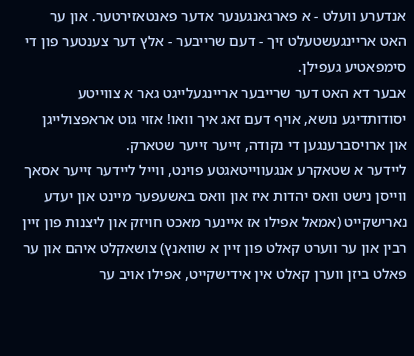אנדערע וועלט - א פארגאנגענער אדער פאנטאזירטער. און ער האט אריינגעשטעלט זיך - דעם שרייבער - אלץ דער צענטער פון די סימפאטיע געפילן.
אבער דא האט דער שרייבער אריינגעלייגט גאר א צווייטע יסודותדיגע נושא, אויף דעם זאג איך וואו! אזוי גוט אראפצולייגן און ארויסברענגען די נקודה, זייער זייער שטארק.
ליידער א שטאקרע אנגעווייטאגטע פוינט, ווייל ליידער זייער אסאך ווייסן נישט וואס יהדות איז און וואס באשעפער מיינט און יעדע נארישקייט (אמאל אפילו אז איינער מאכט חויזק און ליצנות פון זיין רבין און ער ווערט קאלט פון זיין א שוואנץ) צושאקלט איהם און ער פאלט ביזן ווערן קאלט אין אידישקייט, אפילו אויב ער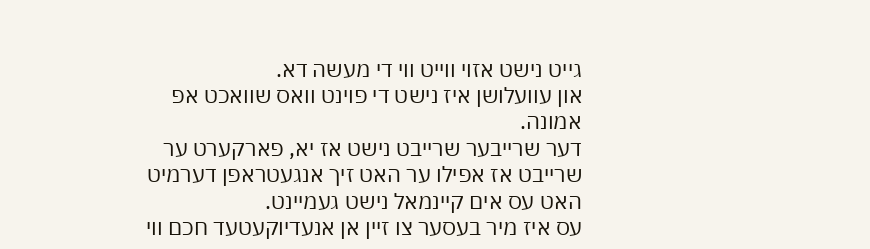גייט נישט אזוי ווייט ווי די מעשה דא.
און עוועלושן איז נישט די פוינט וואס שוואכט אפ אמונה.
דער שרייבער שרייבט נישט אז יא, פארקערט ער שרייבט אז אפילו ער האט זיך אנגעטראפן דערמיט האט עס אים קיינמאל נישט געמיינט.
עס איז מיר בעסער צו זיין אן אנעדיוקעטעד חכם ווי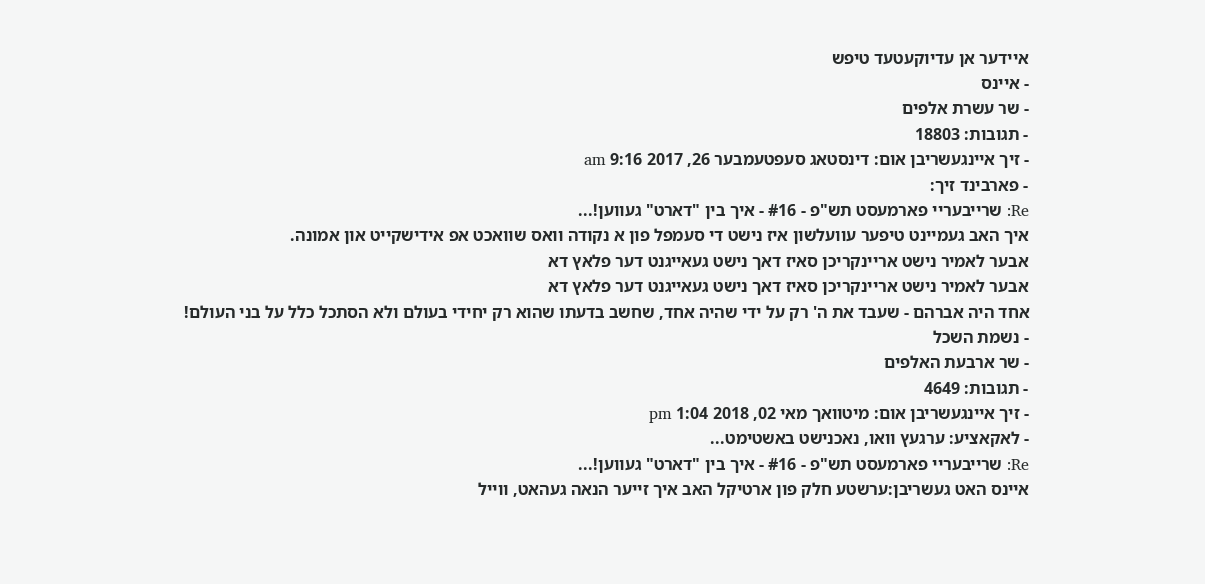איידער אן עדיוקעטעד טיפש
- איינס
- שר עשרת אלפים
- תגובות: 18803
- זיך איינגעשריבן אום: דינסטאג סעפטעמבער 26, 2017 9:16 am
- פארבינד זיך:
Re: שרייבעריי פארמעסט תש"פ - #16 - איך בין "דארט" געווען!...
איך האב געמיינט טיפער עוועלשון איז נישט די סעמפל פון א נקודה וואס שוואכט אפ אידישקייט און אמונה.
אבער לאמיר נישט אריינקריכן סאיז דאך נישט געאייגנט דער פלאץ דא
אבער לאמיר נישט אריינקריכן סאיז דאך נישט געאייגנט דער פלאץ דא
אחד היה אברהם - שעבד את ה' רק על ידי שהיה אחד, שחשב בדעתו שהוא רק יחידי בעולם ולא הסתכל כלל על בני העולם!
- נשמת השכל
- שר ארבעת האלפים
- תגובות: 4649
- זיך איינגעשריבן אום: מיטוואך מאי 02, 2018 1:04 pm
- לאקאציע: ערגעץ וואו, נאכנישט באשטימט...
Re: שרייבעריי פארמעסט תש"פ - #16 - איך בין "דארט" געווען!...
איינס האט געשריבן:ערשטע חלק פון ארטיקל האב איך זייער הנאה געהאט, ווייל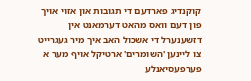קוקנדיג פארדעם די תגובות און אזוי אויך פון דעם וואס מהאט דערמאנט אין דזשענערל די אשכול האב איך מיר געגרייט צו ליינען 'השומרים' ארטיקל אויף מער א פערפעסיאנלע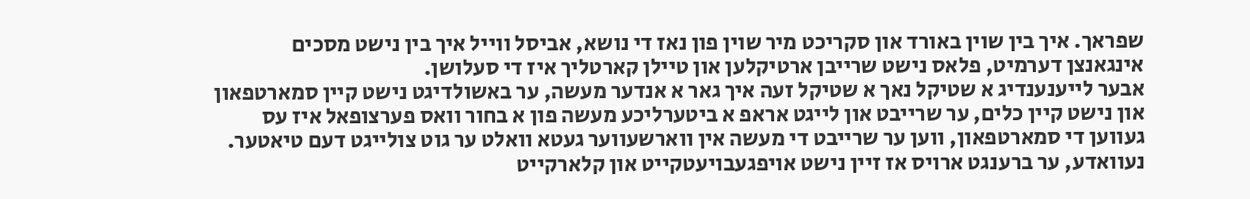שפראך. איך בין שוין באורד און סקריכט מיר שוין פון נאז די נושא, אביסל ווייל איך בין נישט מסכים אינגאנצן דערמיט, פלאס נישט שרייבן ארטיקלען און טיילן קארטליך איז די סעלושן.
אבער לייענענדיג א שטיקל נאך א שטיקל זעה איך גאר א אנדער מעשה, ער באשולדיגט נישט קיין סמארטפאון און נישט קיין כלים, ער שרייבט און לייגט אראפ א ביטערליכע מעשה פון א בחור וואס פערצופאל איז עס געווען די סמארטפאון, ווען ער שרייבט די מעשה אין ווארשעווער געטא וואלט ער גוט צולייגט דעם טיאטער.
נעוואדע, ער ברענגט ארויס אז זיין נישט אויפגעבויעטקייט און קלארקייט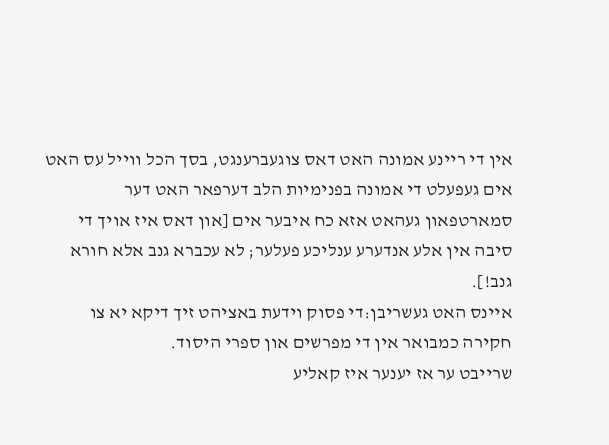אין די ריינע אמונה האט דאס צוגעברענגט, בסך הכל ווייל עס האט אים געפעלט די אמונה בפנימיות הלב דערפאר האט דער סמארטפאון געהאט אזא כח איבער אים [און דאס איז אויך די סיבה אין אלע אנדערע ענליכע פעלער; לא עכברא גנב אלא חורא גנב!].
איינס האט געשריבן:די פסוק וידעת באציהט זיך דיקא יא צו חקירה כמבואר אין די מפרשים און ספרי היסוד.
שרייבט ער אז יענער איז קאליע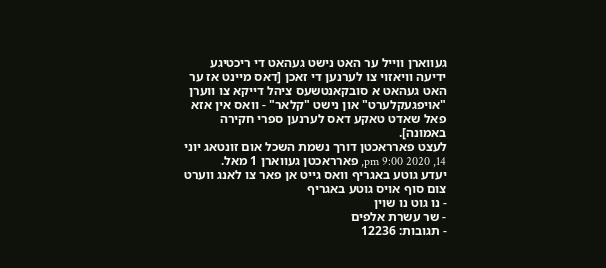געווארן ווייל ער האט נישט געהאט די ריכטיגע ידיעה וויאזוי צו לערנען די זאכן [דאס מיינט אז ער האט געהאט א סובקאנטשעס ציהל דייקא צו ווערן "אויפגעקלערט" און נישט "קלאר" - וואס אין אזא פאל שאדט טאקע דאס לערנען ספרי חקירה באמונה].
לעצט פארראכטן דורך נשמת השכל אום זונטאג יוני 14, 2020 9:00 pm, פארראכטן געווארן 1 מאל.
יעדע גוטע באגריף וואס גייט אן פאר צו לאנג ווערט צום סוף אויס גוטע באגריף
- נו גוט נו שוין
- שר עשרת אלפים
- תגובות: 12236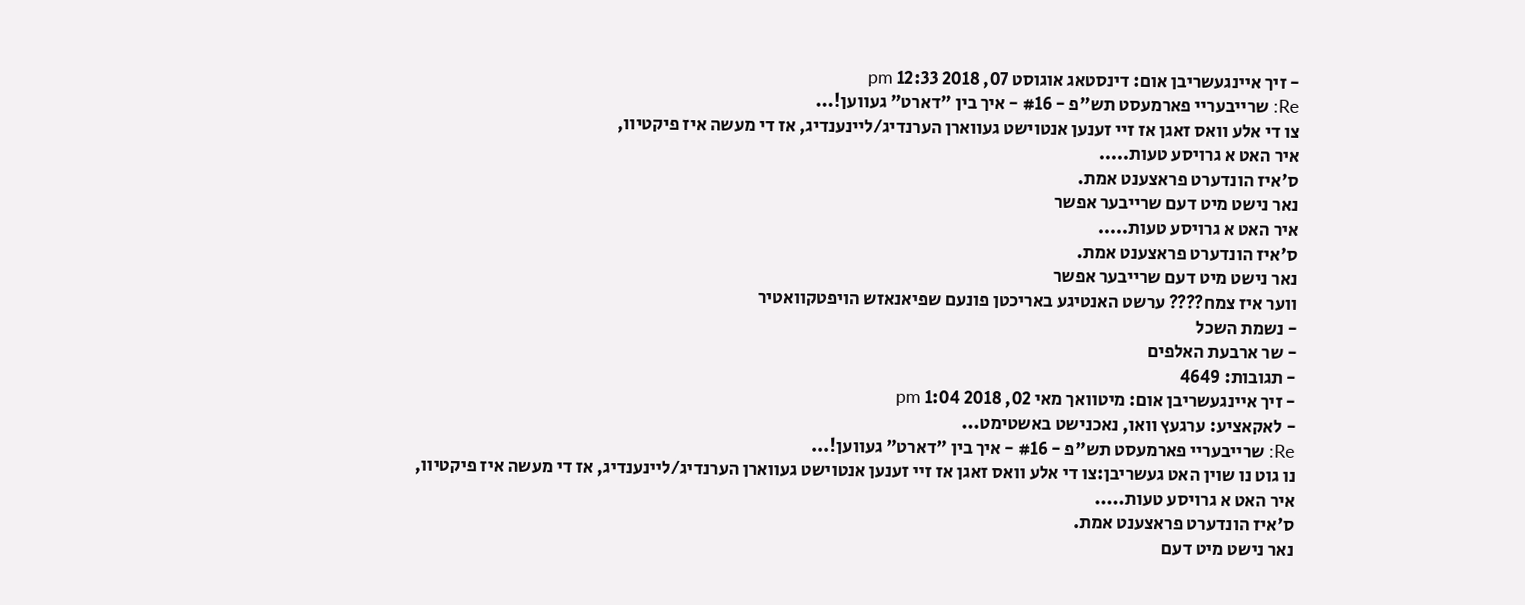- זיך איינגעשריבן אום: דינסטאג אוגוסט 07, 2018 12:33 pm
Re: שרייבעריי פארמעסט תש"פ - #16 - איך בין "דארט" געווען!...
צו די אלע וואס זאגן אז זיי זענען אנטוישט געווארן הערנדיג/ליינענדיג, אז די מעשה איז פיקטיוו,
איר האט א גרויסע טעות.....
ס'איז הונדערט פראצענט אמת.
נאר נישט מיט דעם שרייבער אפשר
איר האט א גרויסע טעות.....
ס'איז הונדערט פראצענט אמת.
נאר נישט מיט דעם שרייבער אפשר
ווער איז צמח???? ערשט האנטיגע באריכטן פונעם שפיאנאזש הויפטקוואטיר
- נשמת השכל
- שר ארבעת האלפים
- תגובות: 4649
- זיך איינגעשריבן אום: מיטוואך מאי 02, 2018 1:04 pm
- לאקאציע: ערגעץ וואו, נאכנישט באשטימט...
Re: שרייבעריי פארמעסט תש"פ - #16 - איך בין "דארט" געווען!...
נו גוט נו שוין האט געשריבן:צו די אלע וואס זאגן אז זיי זענען אנטוישט געווארן הערנדיג/ליינענדיג, אז די מעשה איז פיקטיוו,
איר האט א גרויסע טעות.....
ס'איז הונדערט פראצענט אמת.
נאר נישט מיט דעם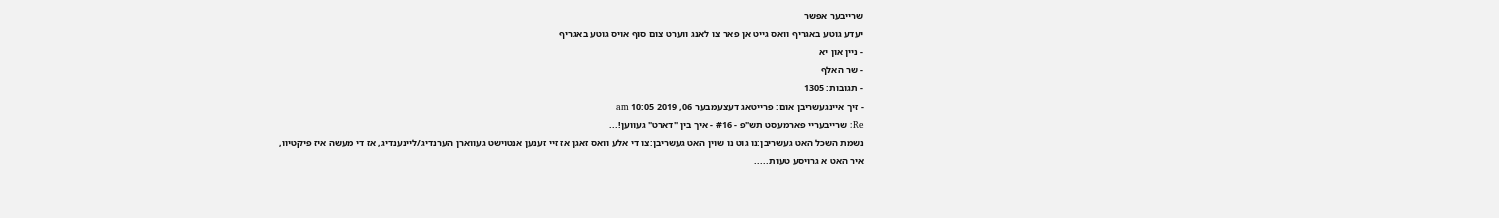שרייבער אפשר
יעדע גוטע באגריף וואס גייט אן פאר צו לאנג ווערט צום סוף אויס גוטע באגריף
- ניין און יא
- שר האלף
- תגובות: 1305
- זיך איינגעשריבן אום: פרייטאג דעצעמבער 06, 2019 10:05 am
Re: שרייבעריי פארמעסט תש"פ - #16 - איך בין "דארט" געווען!...
נשמת השכל האט געשריבן:נו גוט נו שוין האט געשריבן:צו די אלע וואס זאגן אז זיי זענען אנטוישט געווארן הערנדיג/ליינענדיג, אז די מעשה איז פיקטיוו,
איר האט א גרויסע טעות.....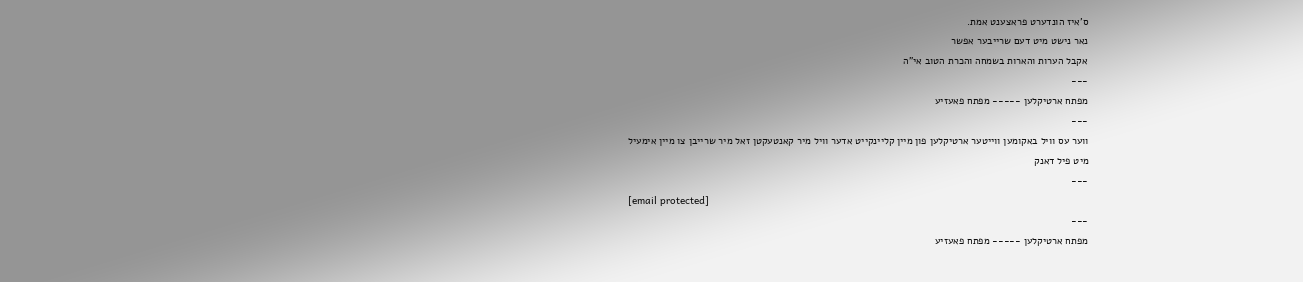ס'איז הונדערט פראצענט אמת.
נאר נישט מיט דעם שרייבער אפשר
אקבל הערות והארות בשמחה והכרת הטוב אי"ה
---
מפתח ארטיקלען ----- מפתח פאעזיע
---
ווער עס וויל באקומען ווייטער ארטיקלען פון מיין קליינקייט אדער וויל מיר קאנטעקטן זאל מיר שרייבן צו מיין אימעיל
מיט פיל דאנק
---
[email protected]
---
מפתח ארטיקלען ----- מפתח פאעזיע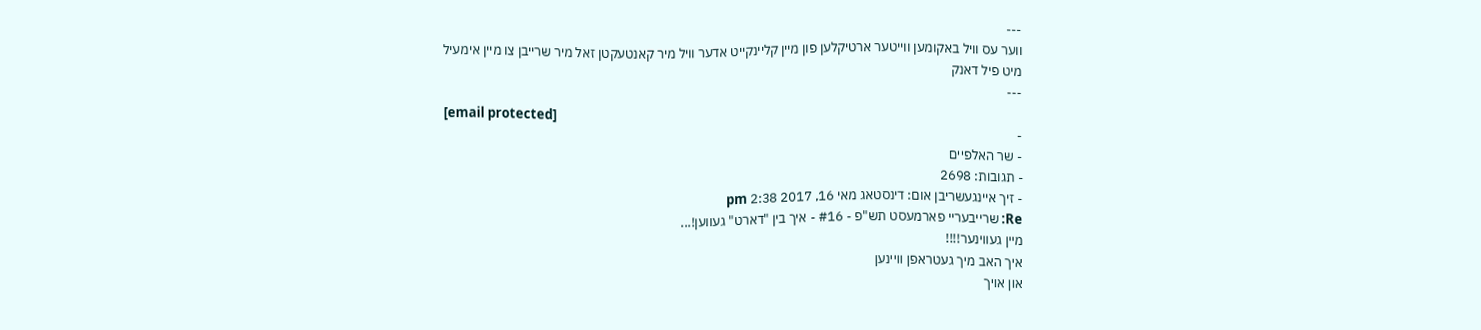---
ווער עס וויל באקומען ווייטער ארטיקלען פון מיין קליינקייט אדער וויל מיר קאנטעקטן זאל מיר שרייבן צו מיין אימעיל
מיט פיל דאנק
---
[email protected]
-
- שר האלפיים
- תגובות: 2698
- זיך איינגעשריבן אום: דינסטאג מאי 16, 2017 2:38 pm
Re: שרייבעריי פארמעסט תש"פ - #16 - איך בין "דארט" געווען!...
מיין געווינער!!!!
איך האב מיך געטראפן וויינען
און אויך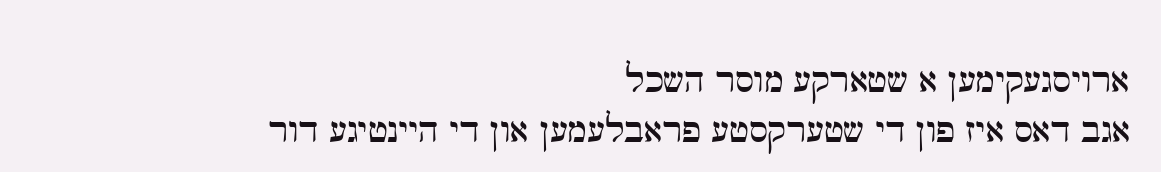ארויסגעקימען א שטארקע מוסר השכל
אגב דאס איז פון די שטערקסטע פראבלעמען און די היינטיגע דור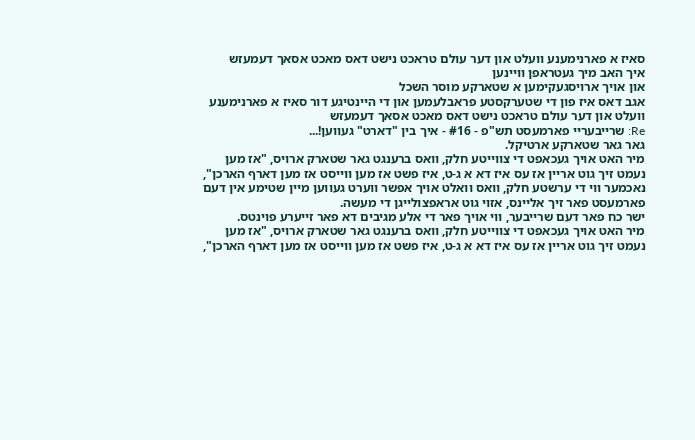סאיז א פארנימענע וועלט און דער עולם טראכט נישט דאס מאכט אסאך דעמעזש
איך האב מיך געטראפן וויינען
און אויך ארויסגעקימען א שטארקע מוסר השכל
אגב דאס איז פון די שטערקסטע פראבלעמען און די היינטיגע דור סאיז א פארנימענע וועלט און דער עולם טראכט נישט דאס מאכט אסאך דעמעזש
Re: שרייבעריי פארמעסט תש"פ - #16 - איך בין "דארט" געווען!...
גאר גאר שטארקע ארטיקל.
מיר האט אויך געכאפט די צווייטע חלק, וואס ברענגט גאר שטארק ארויס, "אז מען נעמט זיך גוט אריין אז עס איז דא א ג-ט, איז פשט אז מען ווייסט אז מען דארף הארכן", נאכמער ווי די ערשטע חלק, וואס וואלט אויך אפשר ווערט געווען מיין שטימע אין דעם פארמעסט פאר זיך אליינס, אזוי גוט אראפצולייגן די מעשה.
ישר כח פאר דעם שרייבער, ווי אויך פאר די אלע מגיבים דא פאר זייערע פוינטס.
מיר האט אויך געכאפט די צווייטע חלק, וואס ברענגט גאר שטארק ארויס, "אז מען נעמט זיך גוט אריין אז עס איז דא א ג-ט, איז פשט אז מען ווייסט אז מען דארף הארכן",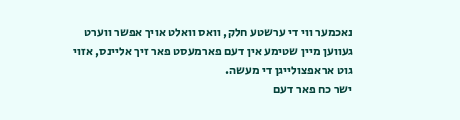נאכמער ווי די ערשטע חלק, וואס וואלט אויך אפשר ווערט געווען מיין שטימע אין דעם פארמעסט פאר זיך אליינס, אזוי גוט אראפצולייגן די מעשה.
ישר כח פאר דעם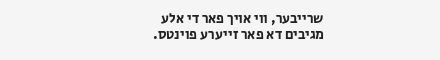שרייבער, ווי אויך פאר די אלע מגיבים דא פאר זייערע פוינטס.